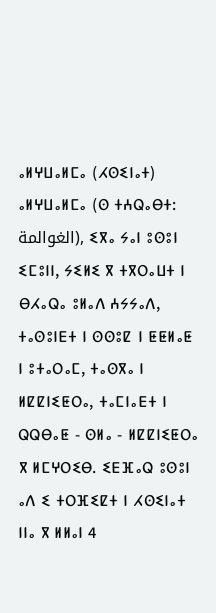ⴰⵍⵖⵡⴰⵍⵎⴰ (ⵃⵙⵉⵏⴰⵜ)
ⴰⵍⵖⵡⴰⵍⵎⴰ (ⵙ ⵜⵄⵕⴰⴱⵜ: الغوالمة), ⵉⴳⴰ ⵢⴰⵏ ⵓⵙⵓⵏ ⵉⵎⵓⵏⵏ, ⵢⵉⵍⵉ ⴳ ⵜⴳⵔⴰⵡⵜ ⵏ ⴱⵃⴰⵕⴰ ⵓⵍⴰⴷ ⵄⵢⵢⴰⴷ, ⵜⴰⵙⵓⵏⴹⵜ ⵏ ⵙⵙⵓⵇ ⵏ ⵟⵟⵍⴰⵟ ⵏ ⵓⵜⴰⵔⴰⵎ, ⵜⴰⵙⴳⴰ ⵏ ⵍⵇⵇⵏⵉⵟⵔⴰ, ⵜⴰⵎⵏⴰⴹⵜ ⵏ ⵕⵕⴱⴰⵟ - ⵙⵍⴰ - ⵍⵇⵇⵏⵉⵟⵔⴰ ⴳ ⵍⵎⵖⵔⵉⴱ. ⵉⴹⴼⴰⵕ ⵓⵙⵓⵏ ⴰⴷ ⵉ ⵜⵔⴼⵉⵇⵜ ⵏ ⵃⵙⵉⵏⴰⵜ ⵏⵏⴰ ⴳ ⵍⵍⴰⵏ 4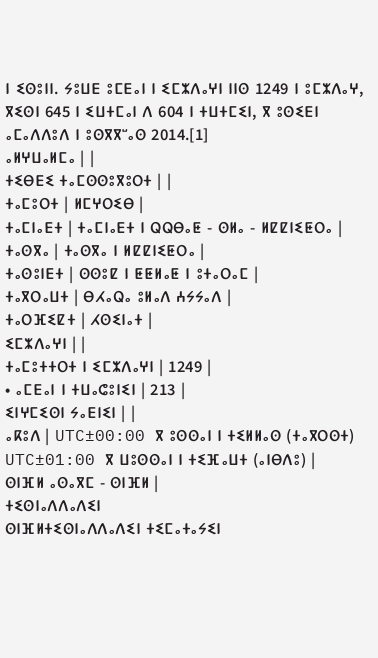ⵏ ⵉⵙⵓⵏⵏ. ⵢⵓⵡⴹ ⵓⵎⴹⴰⵏ ⵏ ⵉⵎⵣⴷⴰⵖⵏ ⵏⵏⵙ 1249 ⵏ ⵓⵎⵣⴷⴰⵖ, ⴳⵉⵙⵏ 645 ⵏ ⵉⵡⵜⵎⴰⵏ ⴷ 604 ⵏ ⵜⵡⵜⵎⵉⵏ, ⴳ ⵓⵙⵉⴹⵏ ⴰⵎⴰⴷⴷⵓⴷ ⵏ ⵓⵙⴳⴳⵯⴰⵙ 2014.[1]
ⴰⵍⵖⵡⴰⵍⵎⴰ | |
ⵜⵉⴱⴹⵉ ⵜⴰⵎⵙⵙⵓⴳⵓⵔⵜ | |
ⵜⴰⵎⵓⵔⵜ | ⵍⵎⵖⵔⵉⴱ |
ⵜⴰⵎⵏⴰⴹⵜ | ⵜⴰⵎⵏⴰⴹⵜ ⵏ ⵕⵕⴱⴰⵟ - ⵙⵍⴰ - ⵍⵇⵇⵏⵉⵟⵔⴰ |
ⵜⴰⵙⴳⴰ | ⵜⴰⵙⴳⴰ ⵏ ⵍⵇⵇⵏⵉⵟⵔⴰ |
ⵜⴰⵙⵓⵏⴹⵜ | ⵙⵙⵓⵇ ⵏ ⵟⵟⵍⴰⵟ ⵏ ⵓⵜⴰⵔⴰⵎ |
ⵜⴰⴳⵔⴰⵡⵜ | ⴱⵃⴰⵕⴰ ⵓⵍⴰⴷ ⵄⵢⵢⴰⴷ |
ⵜⴰⵔⴼⵉⵇⵜ | ⵃⵙⵉⵏⴰⵜ |
ⵉⵎⵣⴷⴰⵖⵏ | |
ⵜⴰⵎⵓⵜⵜⵔⵜ ⵏ ⵉⵎⵣⴷⴰⵖⵏ | 1249 |
• ⴰⵎⴹⴰⵏ ⵏ ⵜⵡⴰⵛⵓⵏⵉⵏ | 213 |
ⵉⵏⵖⵎⵉⵙⵏ ⵢⴰⴹⵏⵉⵏ | |
ⴰⴽⵓⴷ | UTC±00:00 ⴳ ⵓⵙⵙⴰⵏ ⵏ ⵜⵉⵍⵍⴰⵙ (ⵜⴰⴳⵔⵙⵜ) UTC±01:00 ⴳ ⵡⵓⵙⵙⴰⵏ ⵏ ⵜⵉⴼⴰⵡⵜ (ⴰⵏⴱⴷⵓ) |
ⵙⵏⴼⵍ ⴰⵙⴰⴳⵎ - ⵙⵏⴼⵍ |
ⵜⵉⵙⵏⴰⴷⴷⴰⴷⵉⵏ
ⵙⵏⴼⵍⵜⵉⵙⵏⴰⴷⴷⴰⴷⵉⵏ ⵜⵉⵎⴰⵜⴰⵢⵉⵏ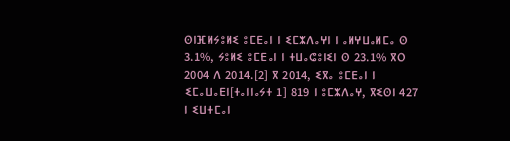ⵙⵏⴼⵍⵢⵓⵍⵉ ⵓⵎⴹⴰⵏ ⵏ ⵉⵎⵣⴷⴰⵖⵏ ⵏ ⴰⵍⵖⵡⴰⵍⵎⴰ ⵙ 3.1%, ⵢⵓⵍⵉ ⵓⵎⴹⴰⵏ ⵏ ⵜⵡⴰⵛⵓⵏⵉⵏ ⵙ 23.1% ⴳⵔ 2004 ⴷ 2014.[2] ⴳ 2014, ⵉⴳⴰ ⵓⵎⴹⴰⵏ ⵏ ⵉⵎⴰⵡⴰⴹⵏ[ⵜⴰⵏⵏⴰⵢⵜ 1] 819 ⵏ ⵓⵎⵣⴷⴰⵖ, ⴳⵉⵙⵏ 427 ⵏ ⵉⵡⵜⵎⴰⵏ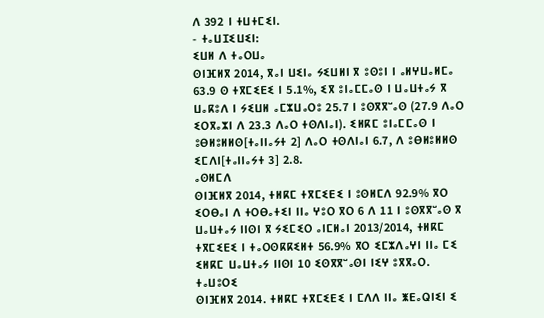ⴷ 392 ⵏ ⵜⵡⵜⵎⵉⵏ.
- ⵜⴰⵡⵊⵉⵡⵉⵏ:
ⵉⵡⵍ ⴷ ⵜⴰⵔⵡⴰ
ⵙⵏⴼⵍⴳ 2014, ⴳⴰⵏ ⵡⵉⵏⴰ ⵢⵉⵡⵍⵏ ⴳ ⵓⵙⵓⵏ ⵏ ⴰⵍⵖⵡⴰⵍⵎⴰ 63.9 ⵙ ⵜⴳⵎⵉⴹⵉ ⵏ 5.1%, ⵉⴳ ⵓⵏⴰⵎⵎⴰⵙ ⵏ ⵡⴰⵡⵜⴰⵢ ⴳ ⵡⴰⴽⵓⴷ ⵏ ⵢⵉⵡⵍ ⴰⵎⵣⵡⴰⵔⵓ 25.7 ⵏ ⵓⵙⴳⴳⵯⴰⵙ (27.9 ⴷⴰⵔ ⵉⵔⴳⴰⵣⵏ ⴷ 23.3 ⴷⴰⵔ ⵜⵙⴷⵏⴰⵏ). ⵉⵍⴽⵎ ⵓⵏⴰⵎⵎⴰⵙ ⵏ ⵓⴱⵍⵓⵍⵍⵙ[ⵜⴰⵏⵏⴰⵢⵜ 2] ⴷⴰⵔ ⵜⵙⴷⵏⴰⵏ 6.7, ⴷ ⵓⴱⵍⵓⵍⵍⵙ ⵉⵎⴷⵏ[ⵜⴰⵏⵏⴰⵢⵜ 3] 2.8.
ⴰⵙⵍⵎⴷ
ⵙⵏⴼⵍⴳ 2014, ⵜⵍⴽⵎ ⵜⴳⵎⵉⴹⵉ ⵏ ⵓⵙⵍⵎⴷ 92.9% ⴳⵔ ⵉⵔⴱⴰⵏ ⴷ ⵜⵔⴱⴰⵜⵉⵏ ⵏⵏⴰ ⵖⵓⵔ ⴳⵔ 6 ⴷ 11 ⵏ ⵓⵙⴳⴳⵯⴰⵙ ⴳ ⵡⴰⵡⵜⴰⵢ ⵏⵏⵙⵏ ⴳ ⵢⵉⵎⵉⵔ ⴰⵏⵎⵍⴰⵏ 2013/2014, ⵜⵍⴽⵎ ⵜⴳⵎⵉⴹⵉ ⵏ ⵜⴰⵔⵙⴽⴽⵉⵍⵜ 56.9% ⴳⵔ ⵉⵎⵣⴷⴰⵖⵏ ⵏⵏⴰ ⵎⵉ ⵉⵍⴽⵎ ⵡⴰⵡⵜⴰⵢ ⵏⵏⵙⵏ 10 ⵉⵙⴳⴳⵯⴰⵙⵏ ⵏⵉⵖ ⵓⴳⴳⴰⵔ.
ⵜⴰⵡⵓⵔⵉ
ⵙⵏⴼⵍⴳ 2014. ⵜⵍⴽⵎ ⵜⴳⵎⵉⴹⵉ ⵏ ⵎⴷⴷ ⵏⵏⴰ ⵥⴹⴰⵕⵏⵉⵏ ⵉ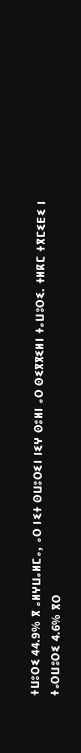ⵜⵡⵓⵔⵉ 44.9% ⴳ ⴰⵍⵖⵡⴰⵍⵎⴰ, ⴰⵔ ⵏⵉⵜ ⵙⵡⵓⵔⵉⵏ ⵏⵉⵖ ⵙⵓⵍⵏ ⴰⵔ ⵙⵉⴳⴳⵉⵍⵏ ⵜⴰⵡⵓⵔⵉ. ⵜⵍⴽⵎ ⵜⴳⵎⵉⴹⵉ ⵏ ⵜⴰⵔⵡⵓⵔⵉ 4.6% ⴳⵔ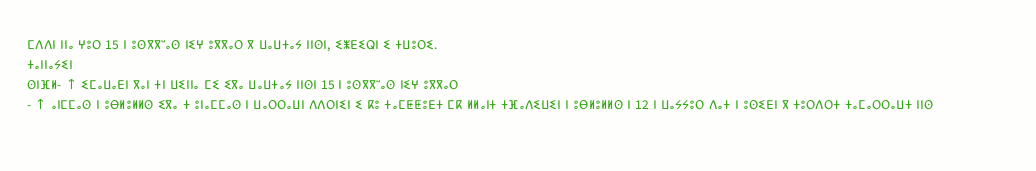ⵎⴷⴷⵏ ⵏⵏⴰ ⵖⵓⵔ 15 ⵏ ⵓⵙⴳⴳⵯⴰⵙ ⵏⵉⵖ ⵓⴳⴳⴰⵔ ⴳ ⵡⴰⵡⵜⴰⵢ ⵏⵏⵙⵏ, ⵉⵥⴹⵉⵕⵏ ⵉ ⵜⵡⵓⵔⵉ.
ⵜⴰⵏⵏⴰⵢⵉⵏ
ⵙⵏⴼⵍ- ↑ ⵉⵎⴰⵡⴰⴹⵏ ⴳⴰⵏ ⵜⵏ ⵡⵉⵏⵏⴰ ⵎⵉ ⵉⴳⴰ ⵡⴰⵡⵜⴰⵢ ⵏⵏⵙⵏ 15 ⵏ ⵓⵙⴳⴳⵯⴰⵙ ⵏⵉⵖ ⵓⴳⴳⴰⵔ
- ↑ ⴰⵏⵎⵎⴰⵙ ⵏ ⵓⴱⵍⵓⵍⵍⵙ ⵉⴳⴰ ⵜ ⵓⵏⴰⵎⵎⴰⵙ ⵏ ⵡⴰⵔⵔⴰⵡⵏ ⴷⴷⵔⵏⵉⵏ ⵉ ⴽⵓ ⵜⴰⵎⵟⵟⵓⴹⵜ ⵎⴽ ⵍⵍⴰⵏⵜ ⵜⴼⴰⴷⵉⵡⵉⵏ ⵏ ⵓⴱⵍⵓⵍⵍⵙ ⵏ 12 ⵏ ⵡⴰⵢⵢⵓⵔ ⴷⴰⵜ ⵏ ⵓⵙⵉⴹⵏ ⴳ ⵜⵓⵔⴷⵔⵜ ⵜⴰⵎⴰⵔⵔⴰⵡⵜ ⵏⵏⵙ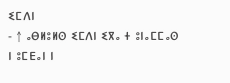ⵉⵎⴷⵏ
- ↑ ⴰⴱⵍⵓⵍⵙ ⵉⵎⴷⵏ ⵉⴳⴰ ⵜ ⵓⵏⴰⵎⵎⴰⵙ ⵏ ⵓⵎⴹⴰⵏ ⵏ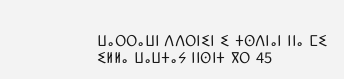ⵡⴰⵔⵔⴰⵡⵏ ⴷⴷⵔⵏⵉⵏ ⵉ ⵜⵙⴷⵏⴰⵏ ⵏⵏⴰ ⵎⵉ ⵉⵍⵍⴰ ⵡⴰⵡⵜⴰⵢ ⵏⵏⵙⵏⵜ ⴳⵔ 45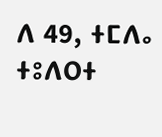ⴷ 49, ⵜⵎⴷⴰ ⵜⵓⴷⵔⵜ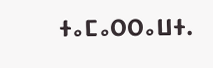ⵜⴰⵎⴰⵔⵔⴰⵡⵜ.